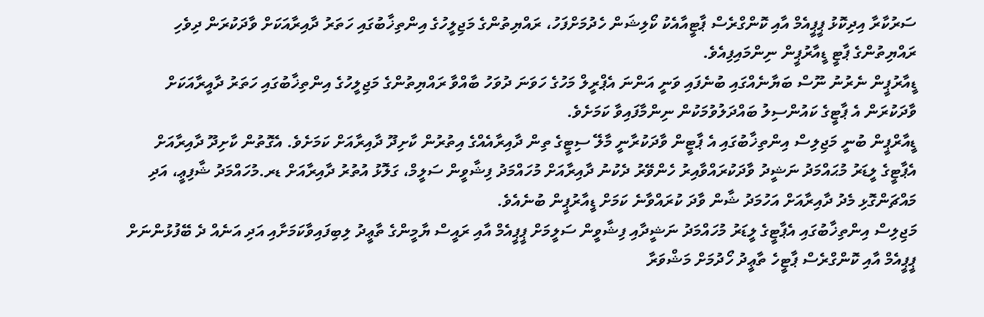ސަރުކާރާ އިދިކޮޅު ޕީޕީއެމް އާއި ކޮންގްރެސް ޕާޓީއާއެކު ކޯލިޝަން ހެދުމަށްފަހު، ރައްޔިތުންގެ މަޖިލީހުގެ އިންތިޚާބުގައި ހަތަރު ދާއިރާއަކަށް ވާދަކުރަން ދިވެހި ރައްޔިތުންގެ ޕާޓީ ޑީއާރުޕީން ނިންމައިފިއެވެ.
ޑީއާރުޕީން ނެރުނު ނޫސް ބަޔާނެއްގައި ބުނެފައި ވަނީ އަންނަ އެޕްރީލް މަހުގެ ހަވަނަ ދުވަހު ބާއްވާ ރައްޔިތުންގެ މަޖިލީހުގެ އިންތިޚާބުގައި ހަތަރު ދާއީރާއަކަށް ވާދަކުރަން އެ ޕާޓީގެ ކައުންސިލު ބައްދަލުވުމަކުން ނިންމާފައިވާ ކަމަށެވެ.
ޑީއާރްޕީން ބުނީ މަޖިލިސް އިންތިޚާބުގައި އެ ޕާޓީން ވާދަކުރާނީ މާލޭ ސިޓީގެ ތިން ދާއިރާއެއްގެ އިތުރުން ކާށިދޫ ދާއިރާއަށް ކަމަށެވެ. އެގޮތުން ކާށިދޫ ދާއިރާއަށް އެޕާޓީގެ ލީޑަރު މުޙައްމަދު ނަޝީދު ވާދަކުރައްވާއިރު ހެންވޭރު ދެކުނު ދާއިރާއަށް މުހައްމަދު ފިޝާވީން ސަލީމް، ގަލޮޅު އުތުރު ދާއިރާއަށް ޑރ.މުހައްމަދު ޝާފިޢީ، އަދި މައްޗަންގޮޅި މެދު ދާއިރާއަށް އަހުމަދު ޝާން ވާދަ ކުރައްވާނެ ކަމަށް ޑީއާރުޕީން ބުނެއެވެ.
މަޖިލިސް އިންތިޚާބުގައި އެޕާޓީގެ ލީޑަރު މުހައްމަދު ނަޝީދާއި ފިޝާވީން ސަލީމަށް ޕީޕީއެމް އާއި ރައީސް ޔާމީންގެ ތާޢީދު ލިބިފައިވާކަމަށާއި އަދި އަނެއް ދެ ބޭފުޅުންނަށް ޕީޕީއެމް އާއި ކޮންގްރެސް ޕާޓީހެ ތާޢީދު ހޯދުމަށް މަޝްވަރާ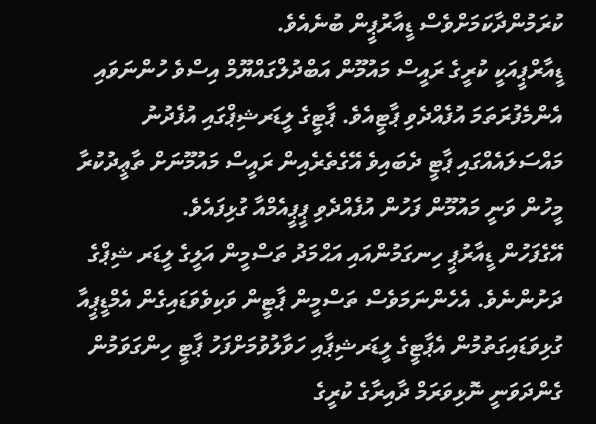ކުރަމުންދާކަމަށްވެސް ޑީއާރުޕީން ބުނެއެވެ.
ޑީއާރްޕީއަކީ ކުރީގެ ރައީސް މައުމޫން އަބްދުލްގައްޔޫމް އިސްވެ ހުންނަވައި އެންމެފުރަތަމަ އުފެއްދެވި ޕާޓީއެވެ. ޕާޓީގެ ލީޑަރޝިޕްގައި އުފެދުނު މައްސަލައެއްގައި ޕާޓީ ދެބައިވެ އޭގެތެރެއިން ރައީސް މައުމޫނަށް ތާޢީދުކުރާ މީހުން ވަނީ މައުމޫން ފަހުން އުފެއްދެވި ޕީޕީއެމްއާ ގުޅިފައެވެ.
އޭގެފަހުން ޑީއާރުޕީ ހިނގަމުންއައި އަޙްމަދު ތަސްމީން އަލީގެ ލީޑަރ ޝިޕްގެ ދަށުންނެވެ. އެހެންނަމަވެސް ތަސްމީން ޕާޓީން ވަކިވެވަޑައިގެން އެމްޑީޕީއާ ގުޅިވަޑައިގަތުމުން އެޕާޓީގެ ލީޑަރޝިޕާއި ހަވާލުވުމަށްފަހު ޕާޓީ ހިންގަވަމުން ގެންދަވަނީ ނޮޅިވަރަމް ދާއިރާގެ ކުރީގެ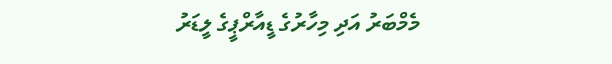މެމްބަރު އަދި މިހާރުގެ ޑީއާރްޕީގެ ލީޑަރު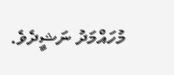މުހައްމަދު ނަޝީދެވެ.